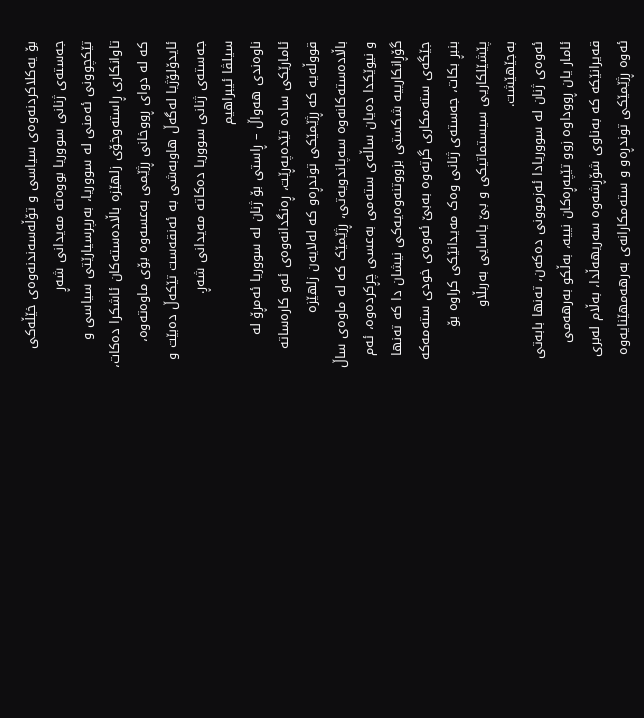بۆ یەکلاکردنەوەی سیاسی و تۆڵەسەندنەوەی خێڵەکی جەستەی ژنانی سووریا بووەتە مەیدانی شەڕ
تێکچوونی ئەمنی لە سووریا، بەرپرسیارێتی سیاسی و تاوانکاری ڕاستەوخۆی زلهێزە باڵادەستەکان ئاشکرا دەکات، کە لە دوای ڕووخانی ڕژێمی بەعسەوە بۆی ماوەتەوە، ئایدۆلۆژیا لەگەڵ هاوبەشی بە ئەنقەست تێکەڵ دەبێت و جەستەی ژنانی سووریا دەکاتە مەیدانی شەڕ.
سیلڤا ئیبراهیم
ناوەندی هەواڵ – ڕاستی بۆ ژنان لە سووریا ئەمڕۆ لە ئامارێکی سادە تێدەپەڕێت، ڕەنگدانەوەی ئەو کارەساتە قووڵەیە کە ڕژێمێکی توندڕەو کە لەلایەن زلهێزە باڵادەستەکانەوە سەپاندویەتی، ڕژێمێک کە لە ماوەی ساڵ و نیوێکدا دەیان ساڵەی ستەمی بەعسی چڕکردەوە، ئەم گۆڕانکارییە شکستی بزووتنەوەیەکی نیشان دا کە تەنها جێگەی ستەمکاری گرتەوە بەبێ ئەوەی خودی ستەمەکە بنبڕ بکات، جەستەی ژنانی وەک مەیدانێکی کراوە بۆ پێشێلکاریی سیستماتیکی و بێ یاسایی بەربڵاو بەجێهێشت.
ئەوەی ژنان لە سووریادا ئەزموونی دەکەن، تەنها بابەتی ئامار یان ڕووداوە زوو تێپەڕەکان نییە، بەڵکو بەرهەمی قەیرانێکە کە بەناوی شۆڕشەوە سەریهەڵدا، بەڵام لەبری ئەوە ڕژێمێکی توندڕەو و ستەمکارانەی بەرهەمهێنایەوە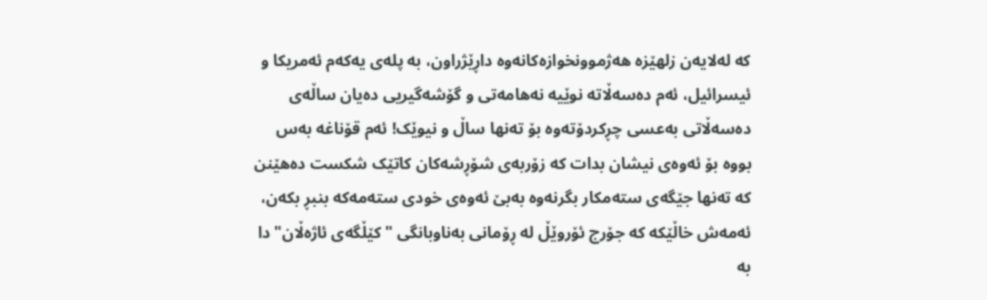کە لەلایەن زلهێزە هەژموونخوازەکانەوە داڕێژراون، بە پلەی یەکەم ئەمریکا و ئیسرائیل، ئەم دەسەڵاتە نوێیە نەهامەتی و گۆشەگیریی دەیان ساڵەی دەسەڵاتی بەعسی چڕکردۆتەوە بۆ تەنها ساڵ و نیوێک! ئەم قۆناغە بەس بووە بۆ ئەوەی نیشان بدات کە زۆربەی شۆڕشەکان کاتێک شکست دەهێنن کە تەنها جێگەی ستەمکار بگرنەوە بەبێ ئەوەی خودی ستەمەکە بنبڕ بکەن، ئەمەش خاڵێکە کە جۆرج ئۆروێڵ لە ڕۆمانی بەناوبانگی "کێڵگەی ئاژەڵان"دا بە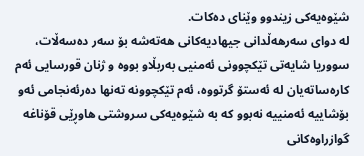شێوەیەکی زیندوو وێنای دەکات.
لە دوای سەرهەڵدانی جیهادیەکانی هەتەشە بۆ سەر دەسەڵات، سووریا شایەتی تێکچوونی ئەمنیی بەربڵاو بووە و ژنان قورسایی ئەم کارەساتەیان لە ئەستۆ گرتووە، ئەم تێکچوونە تەنها دەرئەنجامی ئەو بۆشاییە ئەمنییە نەبوو کە بە شێوەیەکی سروشتی هاوڕێی قۆناغە گوازراوەکانی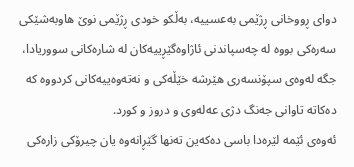دوای ڕووخانی ڕژێمی بەعسییە، بەڵکو خودی ڕژێمی نوێ هاوبەشێکی سەرەکی بووە لە چەسپاندنی ئاژاوەگێڕییەکان لە شارەکانی سووریادا، جگە لەوەی سپۆنسەری هێرشە خێڵەکی و نەتەوەییەکانی کردووە کە دەکاتە تاوانی جەنگ دژی عەلەوی و دروز و کورد.
ئەوەی ئێمە لێرەدا باسی دەکەین تەنها گێڕانەوە یان چیرۆکی زارەکی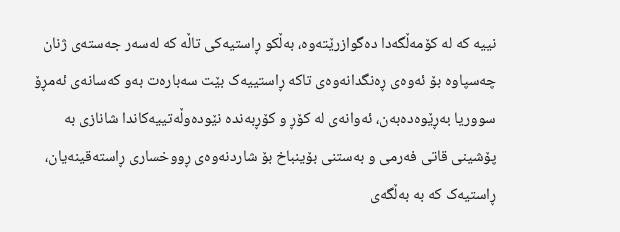نییە کە لە کۆمەڵگەدا دەگوازرێتەوە، بەڵکو ڕاستیەکی تاڵە کە لەسەر جەستەی ژنان چەسپاوە بۆ ئەوەی ڕەنگدانەوەی تاکە ڕاستییەک بێت سەبارەت بەو کەسانەی ئەمڕۆ سووریا بەڕێوەدەبەن، ئەوانەی لە کۆڕ و کۆڕبەندە نێودەوڵەتییەکاندا شانازی بە پۆشینی قاتی فەرمی و بەستنی بۆینباخ بۆ شاردنەوەی ڕووخساری ڕاستەقینەیان، ڕاستیەک کە بە بەڵگەی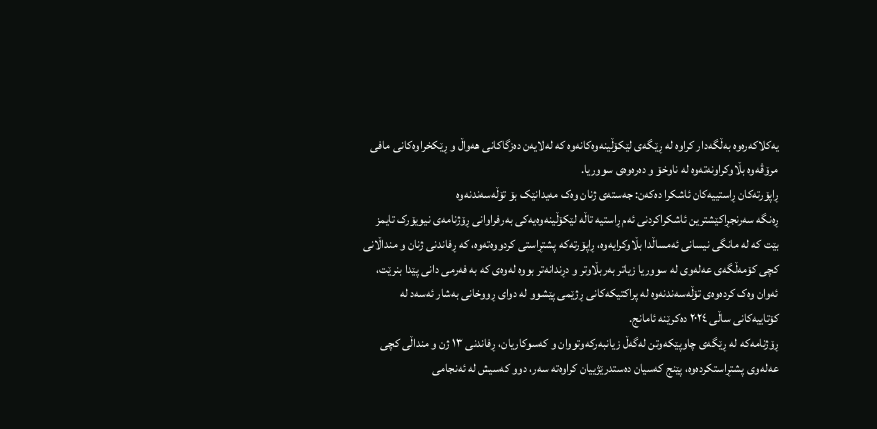یەکلاکەرەوە بەڵگەدار کراوە لە ڕێگەی لێکۆڵینەوەکانەوە کە لەلایەن دەزگاکانی هەواڵ و ڕێکخراوەکانی مافی مرۆڤەوە بڵاوکراونەتەوە لە ناوخۆ و دەرەوەی سووریا.
ڕاپۆرتەکان ڕاستییەکان ئاشکرا دەکەن: جەستەی ژنان وەک مەیدانێک بۆ تۆڵەسەندنەوە
ڕەنگە سەرنجڕاکێشترین ئاشکراکردنی ئەم ڕاستیە تاڵە لێکۆڵینەوەیەکی بەرفراوانی ڕۆژنامەی نیویۆرک تایمز بێت کە لە مانگی نیسانی ئەمساڵدا بڵاوکرایەوە، ڕاپۆرتەکە پشتڕاستی کردووەتەوە، کە ڕفاندنی ژنان و منداڵانی کچی کۆمەڵگەی عەلەوی لە سووریا زیاتر بەربڵاوتر و دڕندانەتر بووە لەوەی کە بە فەرمی دانی پێدا بنرێت، ئەوان وەک کردەوەی تۆڵەسەندنەوە لە پراکتیکەکانی ڕژێمی پێشوو لە دوای ڕووخانی بەشار ئەسەد لە کۆتاییەکانی ساڵی ٢٠٢٤ دەکرێنە ئامانج.
ڕۆژنامەکە لە ڕێگەی چاوپێکەوتن لەگەڵ زیانبەرکەوتووان و کەسوکاریان، ڕفاندنی ١٣ ژن و منداڵی کچی عەلەوی پشتڕاستکردەوە، پێنج کەسیان دەستدرێژییان کراوەتە سەر، دوو کەسیش لە ئەنجامی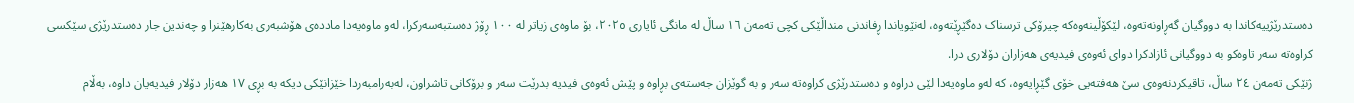دەستدرێژییەکاندا بە دووگیان گەڕاونەتەوە، لێکۆڵینەوەکە چیرۆکی ترسناک دەگێڕێتەوە، لەنێویاندا ڕفاندنی منداڵێکی کچی تەمەن ١٦ ساڵ لە مانگی ئایاری ٢٠٢٥، بۆ ماوەی زیاتر لە ١٠٠ ڕۆژ دەستبەسەرکرا، لەو ماوەیەدا ماددەی هۆشبەری بەکارهێنرا و چەندین جار دەستدرێژی سێکسی کراوەتە سەر تاوەکو بە دووگیانی ئازادکرا دوای ئەوەی فیدیەی هەزاران دۆلاری درا.
ژنێکی تەمەن ٢٤ ساڵ، تاقیکردنەوەی سێ هەفتەیی خۆی گێڕایەوە، کە لەو ماوەیەدا لێی دراوە و دەستدرێژی کراوەتە سەر و بە گوێزان جەستەی بڕاوە و پێش ئەوەی فیدیە بدرێت سەر و برۆکانی تاشراون، لەبەرامبەردا خێزانێکی دیکە بە بڕی ١٧ هەزار دۆلار فیدیەیان داوە، بەڵام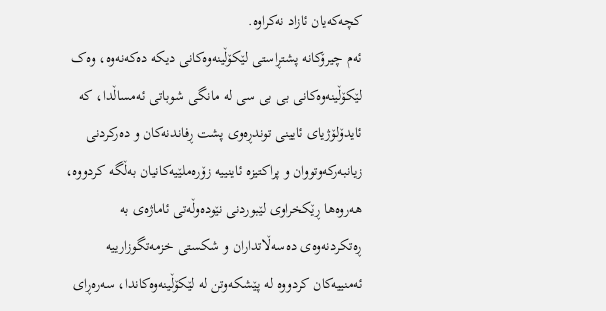کچەکەیان ئازاد نەکراوە.
ئەم چیرۆکانە پشتڕاستی لێکۆڵینەوەکانی دیکە دەکەنەوە، وەک لێکۆڵینەوەکانی بی بی سی لە مانگی شوباتی ئەمساڵدا، کە ئایدۆلۆژیای ئایینی توندڕەوی پشت ڕفاندنەکان و دەرکردنی زیانبەرکەوتووان و پراکتیزە ئاینییە زۆرەملێیەکانیان بەڵگە کردووە، هەروەها ڕێکخراوی لێبوردنی نێودەوڵەتی ئاماژەی بە ڕەتکردنەوەی دەسەڵاتداران و شکستی خزمەتگوزارییە ئەمنییەکان کردووە لە پێشکەوتن لە لێکۆڵینەوەکاندا، سەرەڕای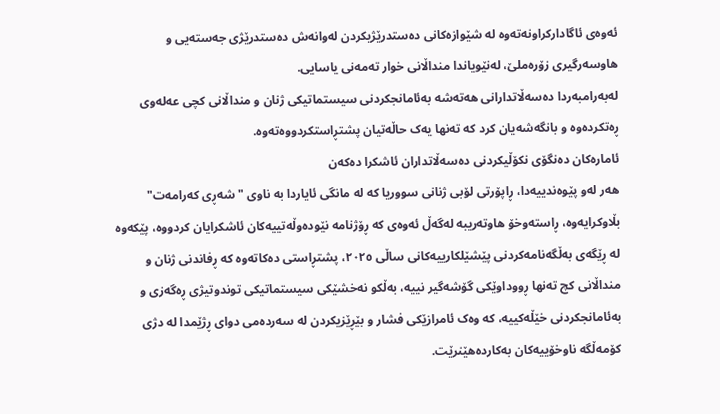ئەوەی ئاگادارکراونەتەوە لە شێوازەکانی دەستدرێژیکردن لەوانەش دەستدرێژی جەستەیی و هاوسەرگیری زۆرەملێ، لەنێویاندا منداڵانی خوار تەمەنی یاسایی.
لەبەرامبەردا دەسەڵاتدارانی هەتەشە بەئامانجکردنی سیستماتیکی ژنان و منداڵانی کچی عەلەوی ڕەتکردەوە و بانگەشەیان کرد کە تەنها یەک حاڵەتیان پشتڕاستکردووەتەوە.
ئامارەکان دەنگۆی نکۆڵیکردنی دەسەڵاتداران ئاشکرا دەکەن
هەر لەو پێوەندییەدا، ڕاپۆرتی لۆبی ژنانی سووریا کە لە مانگی ئایاردا بە ناوی "شەڕی کەرامەت" بڵاوکرایەوە، ڕاستەوخۆ هاوتەریبە لەگەڵ ئەوەی کە ڕۆژنامە نێودەوڵەتییەکان ئاشکرایان کردووە، پێکەوە لە ڕێگەی بەڵگەنامەکردنی پێشێلکارییەکانی ساڵی ٢٠٢٥، پشتڕاستی دەکاتەوە کە ڕفاندنی ژنان و منداڵانی کچ تەنها ڕووداوێکی گۆشەگیر نییە، بەڵکو نەخشێکی سیستماتیکی توندوتیژی ڕەگەزی و بەئامانجکردنی خێڵەکییە، کە وەک ئامرازێکی فشار و بێڕێزیکردن لە سەردەمی دوای ڕژێمدا لە دژی کۆمەڵگە ناوخۆییەکان بەکاردەهێنرێت.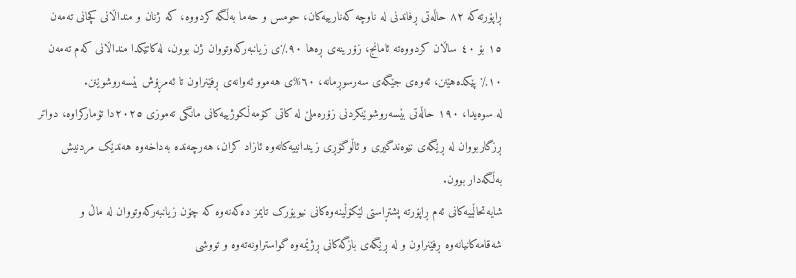ڕاپۆرتەکە ٨٢ حاڵەتی ڕفاندنی لە ناوچە کەنارییەکان، حومس و حەما بەڵگە کردووە، کە ژنان و منداڵانی کچانی تەمەن ١٥ بۆ ٤٠ ساڵان کردووەتە ئامانج، زۆرینەی ڕەها ٩٠٪ی زیانبەرکەوتووان ژن بوون، لەکاتێکدا منداڵانی کەم تەمەن ١٠٪ پێکدەهێنن، ئەوەی جێگەی سەرسوڕمانە، ٦٠%ی هەموو ئەوانەی ڕفێنراون تا ئەمڕۆش بێسەروشوێنن.
لە سوەیدا، ١٩٠ حاڵەتی بێسەروشوێنکردنی زۆرەملێ لە کاتی کۆمەڵکوژییەکانی مانگی تەموزی ٢٠٢٥دا تۆمارکراوە، دواتر ڕزگاربووان لە ڕێگەی نێوەندگیری و ئاڵوگۆڕی زیندانییەکانەوە ئازاد کران، هەرچەندە بەداخەوە هەندێک مردنیش بەڵگەدار بوون.
شایەتحاڵییەکانی ئەم ڕاپۆرتە پشتڕاستی لێکۆڵینەوەکانی نیویۆرک تایمز دەکەنەوە کە چۆن زیانبەرکەوتووان لە ماڵ و شەقامەکانیانەوە ڕفێنراون و لە ڕێگەی بازگەکانی ڕژێمەوە گواستراونەتەوە و تووشی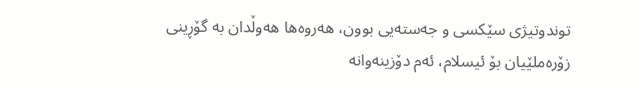توندوتیژی سێکسی و جەستەیی بوون، هەروەها هەوڵدان بە گۆڕینی زۆرەملێیان بۆ ئیسلام، ئەم دۆزینەوانە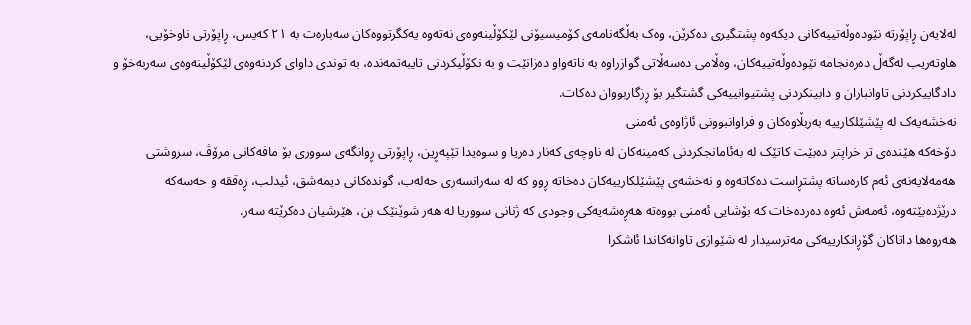لەلایەن ڕاپۆرتە نێودەوڵەتییەکانی دیکەوە پشتگیری دەکرێن، وەک بەڵگەنامەی کۆمیسیۆنی لێکۆڵینەوەی نەتەوە یەکگرتووەکان سەبارەت بە ٢١ کەیس، ڕاپۆرتی ناوخۆیی، هاوتەریب لەگەڵ دەرەنجامە نێودەوڵەتییەکان، وەڵامی دەسەڵاتی گوازراوە بە ناتەواو دەزانێت و بە نکۆڵیکردنی تایبەتمەندە، بە توندی داوای کردنەوەی لێکۆڵینەوەی سەربەخۆ و دادگاییکردنی تاوانباران و دابینکردنی پشتیوانییەکی گشتگیر بۆ ڕزگاربووان دەکات.
نەخشەیەک لە پێشێلکارییە بەربڵاوەکان و فراوانبوونی ئاژاوەی ئەمنی
دۆخەکە هێندەی تر خراپتر دەبێت کاتێک لە بەئامانجکردنی کەمینەکان لە ناوچەی کەنار دەریا و سوەیدا تێپەڕین، ڕاپۆرتی ڕوانگەی سووری بۆ مافەکانی مرۆڤ، سروشتی هەمەلایەنەی ئەم کارەساتە پشتڕاست دەکاتەوە و نەخشەی پێشێلکارییەکان دەخاتە ڕوو کە لە سەرانسەری حەلەب، گوندەکانی دیمەشق، ئیدلب، ڕەققە و حەسەکە درێژدەبێتەوە، ئەمەش ئەوە دەردەخات کە بۆشایی ئەمنی بووەتە هەڕەشەیەکی وجودی کە ژنانی سووریا لە هەر شوێنێک بن، هێرشیان دەکرێتە سەر.
هەروەها داتاکان گۆڕانکارییەکی مەترسیدار لە شێوازی تاوانەکاندا ئاشکرا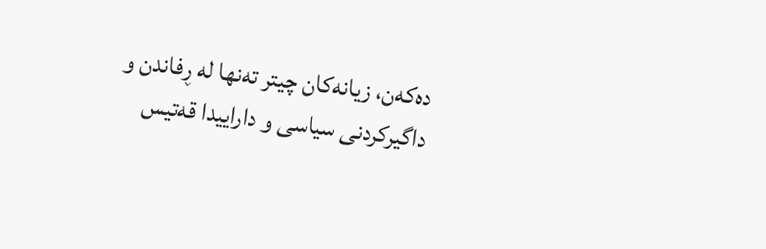دەکەن، زیانەکان چیتر تەنها لە ڕفاندن و داگیرکردنی سیاسی و داراییدا قەتیس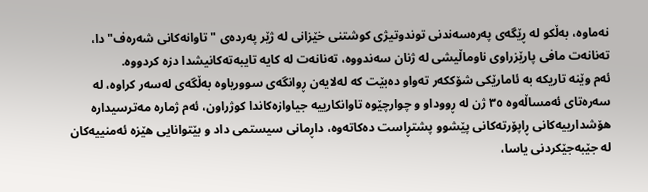نەماوە، بەڵکو لە ڕێگەی پەرەسەندنی توندوتیژی کوشتنی خێزانی لە ژێر پەردەی "تاوانەکانی شەرەف"دا، تەنانەت مافی پارێزراوی ناوماڵیشی لە ژنان سەندووە، تەنانەت لە کایە تایبەتەکانیشدا دزە کردووە.
ئەم وێنە تاریکە بە ئامارێکی شۆککەر تەواو دەبێت کە لەلایەن ڕوانگەی سووریاوە بەڵگەی لەسەر کراوە، لە سەرەتای ئەمساڵەوە ٣٥ ژن لە ڕووداو و چوارچێوە تاوانکارییە جیاوازەکاندا کوژراون، ئەم ژمارە مەترسیدارە هۆشدارییەکانی ڕاپۆرتەکانی پێشوو پشتڕاست دەکاتەوە، داڕمانی سیستمی داد و بێتوانایی هێزە ئەمنییەکان لە جێبەجێکردنی یاسا،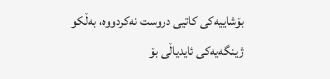بۆشاییەکی کاتیی دروست نەکردووە، بەڵکو ژینگەیەکی ئایدیاڵی بۆ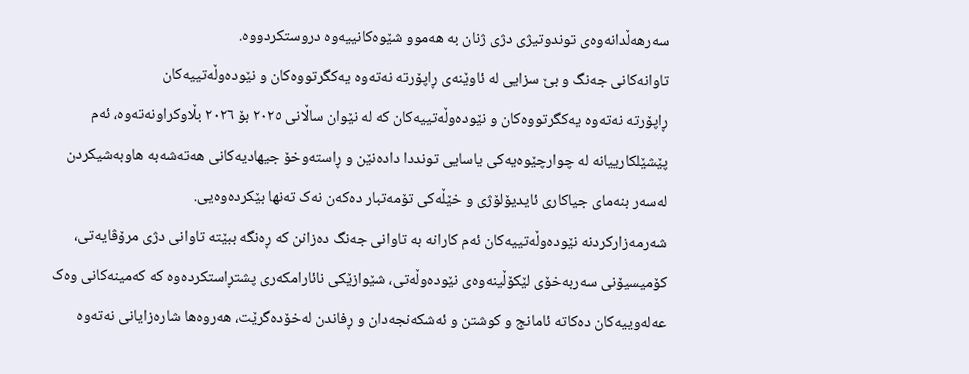سەرهەڵدانەوەی توندوتیژی دژی ژنان بە هەموو شێوەکانییەوە دروستکردووە.
تاوانەکانی جەنگ و بێ سزایی لە ئاوێنەی ڕاپۆرتە نەتەوە یەکگرتووەکان و نێودەوڵەتییەکان
ڕاپۆرتە نەتەوە یەکگرتووەکان و نێودەوڵەتییەکان کە لە نێوان ساڵانی ٢٠٢٥ بۆ ٢٠٢٦ بڵاوکراونەتەوە، ئەم پێشێلکارییانە لە چوارچێوەیەکی یاسایی تونددا دادەنێن و ڕاستەوخۆ جیهادیەکانی هەتەشەبە هاوبەشیکردن لەسەر بنەمای جیاکاری ئایدیۆلۆژی و خێڵەکی تۆمەتبار دەکەن نەک تەنها بێکردەوەیی.
شەرمەزارکردنە نێودەوڵەتییەکان ئەم کارانە بە تاوانی جەنگ دەزانن کە ڕەنگە ببێتە تاوانی دژی مرۆڤایەتی، کۆمیسیۆنی سەربەخۆی لێکۆڵینەوەی نێودەوڵەتی، شێوازێکی نائارامکەری پشتڕاستکردەوە کە کەمینەکانی وەک عەلەوییەکان دەکاتە ئامانج و کوشتن و ئەشکەنجەدان و ڕفاندن لەخۆدەگرێت، هەروەها شارەزایانی نەتەوە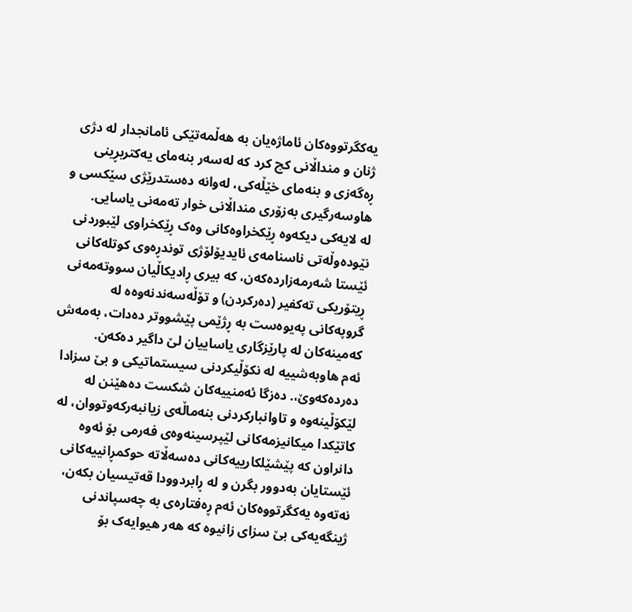یەکگرتووەکان ئاماژەیان بە هەڵمەتێکی ئامانجدار لە دژی ژنان و منداڵانی کچ کرد کە لەسەر بنەمای یەکتربڕینی ڕەگەزی و بنەمای خێڵەکی، لەوانە دەستدرێژی سێکسی و هاوسەرگیری بەزۆری منداڵانی خوار تەمەنی یاسایی.
لە لایەکی دیکەوە ڕێکخراوەکانی وەک ڕێکخراوی لێبوردنی نێودەوڵەتی ناسنامەی ئایدیۆلۆژی توندڕەوی کوتلەکانی ئێستا شەرمەزاردەکەن، کە بیری ڕادیکاڵیان سووتەمەنی ڕیتۆریکی تەکفیر (دەرکردن) و تۆڵەسەندنەوەە لە گروپەکانی پەیوەست بە ڕژێمی پێشووتر دەدات، بەمەش کەمینەکان لە پارێزگاری یاساییان لێ داگیر دەکەن.
ئەم هاوبەشییە لە نکۆڵیکردنی سیستماتیکی و بێ سزادا دەردەکەوێ،. دەزگا ئەمنییەکان شکست دەهێنن لە لێکۆڵینەوە و تاوانبارکردنی بنەماڵەی زیانبەرکەوتووان، لە کاتێکدا میکانیزمەکانی لێپرسینەوەی فەرمی بۆ ئەوە دانراون کە پێشێلکارییەکانی دەسەڵاتە حوکمڕانییەکانی ئێستایان بەدوور بگرن و لە ڕابردوودا قەتیسیان بکەن، نەتەوە یەکگرتووەکان ئەم ڕەفتارەی بە چەسپاندنی ژینگەیەکی بێ سزای زانیوە کە هەر هیوایەک بۆ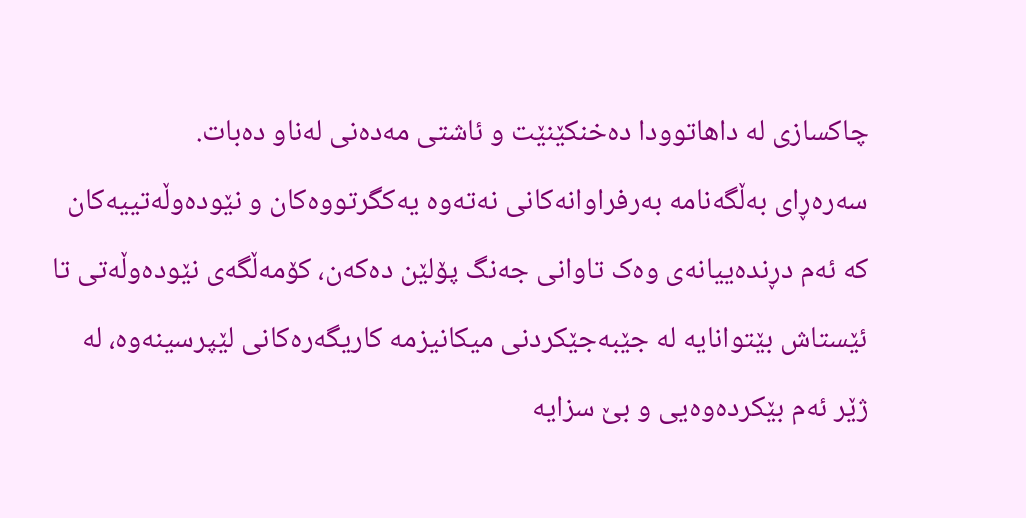چاکسازی لە داهاتوودا دەخنکێنێت و ئاشتی مەدەنی لەناو دەبات.
سەرەڕای بەڵگەنامە بەرفراوانەکانی نەتەوە یەکگرتووەکان و نێودەوڵەتییەکان کە ئەم دڕندەییانەی وەک تاوانی جەنگ پۆلێن دەکەن، کۆمەڵگەی نێودەوڵەتی تا ئێستاش بێتوانایە لە جێبەجێکردنی میکانیزمە کاریگەرەکانی لێپرسینەوە، لە ژێر ئەم بێکردەوەیی و بێ سزایە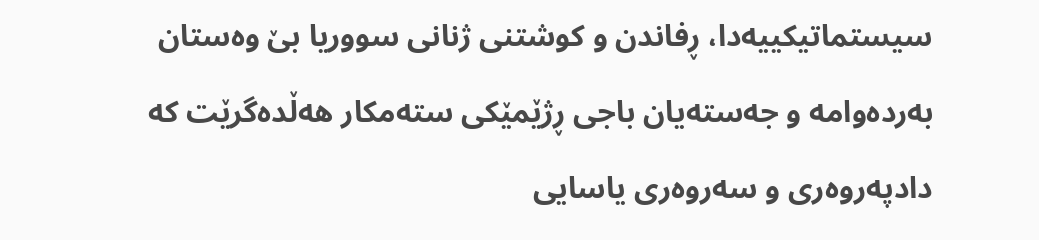سیستماتیکییەدا، ڕفاندن و کوشتنی ژنانی سووریا بێ وەستان بەردەوامە و جەستەیان باجی ڕژێمێکی ستەمکار هەڵدەگرێت کە دادپەروەری و سەروەری یاسایی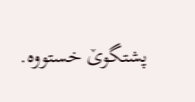پشتگوێ خستووە.